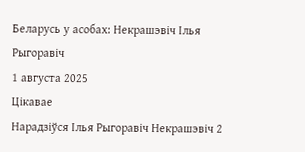Беларусь у асобах: Некрашэвіч Ілья Рыгоравіч
1 августа 2025
Цікавае
Нарадзіўся Ілья Рыгоравіч Некрашэвіч 2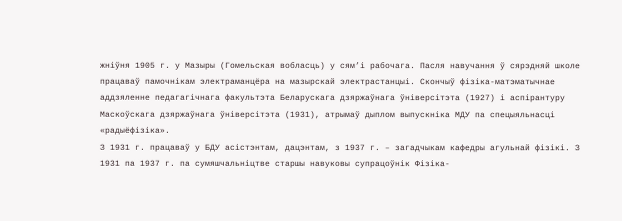жніўня 1905 г. у Мазыры (Гомельская вобласць) у сям’і рабочага. Пасля навучання ў сярэдняй школе працаваў памочнікам электраманцёра на мазырскай электрастанцыі. Скончыў фізіка-матэматычнае аддзяленне педагагічнага факультэта Беларускага дзяржаўнага ўніверсітэта (1927) і аспірантуру Маскоўскага дзяржаўнага ўніверсітэта (1931), атрымаў дыплом выпускніка МДУ па спецыяльнасці «радыёфізіка».
З 1931 г. працаваў у БДУ асістэнтам, дацэнтам, з 1937 г. – загадчыкам кафедры агульнай фізікі. З 1931 па 1937 г. па сумяшчальніцтве старшы навуковы супрацоўнік Фізіка-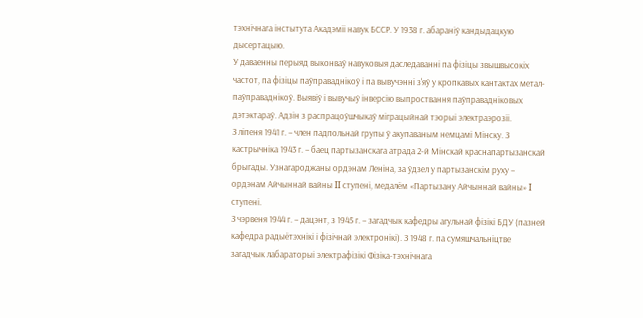тэхнічнага інстытута Акадэміі навук БССР. У 1938 г. абараніў кандыдацкую дысертацыю.
У даваенны перыяд выконваў навуковыя даследаванні па фізіцы звышвысокіх частот, па фізіцы паўправаднікоў і па вывучэнні з'яў у кропкавых кантактах метал-паўправаднікоў. Выявіў і вывучыў інверсію выпроствання паўправадніковых дэтэктараў. Адзін з распрацоўшчыкаў міграцыйнай тэорыі электраэрозіі.
З ліпеня 1941 г. – член падпольнай групы ў акупаваным немцамі Мінску. З кастрычніка 1943 г. – баец партызанскага атрада 2-й Мінскай краснапартызанскай брыгады. Узнагароджаны ордэнам Леніна, за ўдзел у партызанскім руху – ордэнам Айчыннай вайны II ступені, медалём «Партызану Айчыннай вайны» I ступені.
З чэрвеня 1944 г. – дацэнт, з 1945 г. – загадчык кафедры агульнай фізікі БДУ (пазней кафедра радыётэхнікі і фізічнай электронікі). З 1948 г. па сумяшчальніцтве загадчык лабараторыі электрафізікі Фізіка-тэхнічнага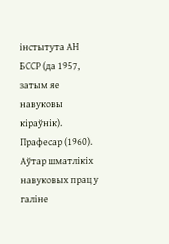інстытута АН БССР (да 1957, затым яе навуковы кіраўнік). Прафесар (1960). Аўтар шматлікіх навуковых прац у галіне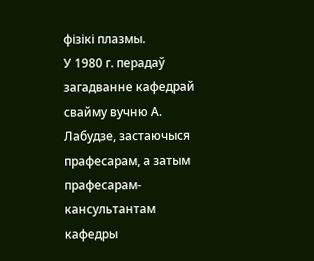фізікі плазмы.
У 1980 г. перадаў загадванне кафедрай свайму вучню А. Лабудзе, застаючыся прафесарам, а затым прафесарам-кансультантам кафедры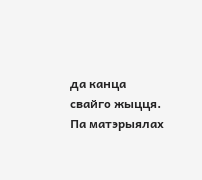да канца свайго жыцця.
Па матэрыялах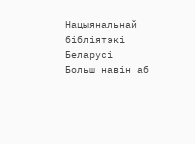Нацыянальнай бібліятэкі Беларусі
Больш навін аб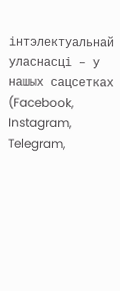інтэлектуальнай уласнасці – у нашых сацсетках (Facebook, Instagram, Telegram,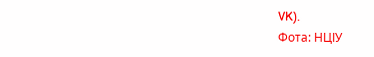VK).
Фота: НЦІУ